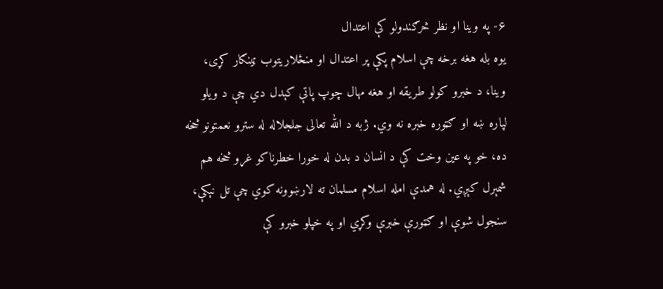۶- په وینا او نظر څرګندولو کې اعتدال
یوه بله هغه برخه چې اسلام پکې پر اعتدال او منځلاریتوب ټینګار کړی، وینا، د خبرو کولو طریقه او هغه مهال چوپ پاتې کېدل دي چې د ویلو لپاره ښه او ګټوره خبره نه وي. ژبه د الله تعالی جلجلاله له سترو نعمتونو څخه ده، خو په عین وخت کې د انسان د بدن له خورا خطرناکو غړو څخه هم شمېرل کېږي. له همدې امله اسلام مسلمان ته لارښوونه کوي چې تل نېکې، سنجول شوې او ګټورې خبرې وکړي او په خپلو خبرو کې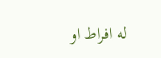له افراط او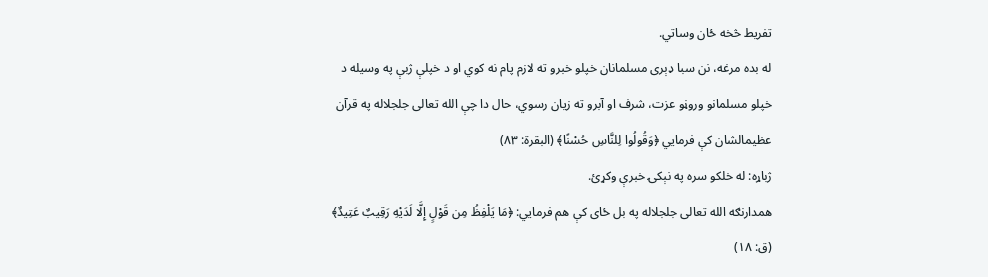تفریط څخه ځان وساتي.
له بده مرغه، نن سبا ډېری مسلمانان خپلو خبرو ته لازم پام نه کوي او د خپلې ژبې په وسیله د خپلو مسلمانو وروڼو عزت، شرف او آبرو ته زیان رسوي، حال دا چې الله تعالی جلجلاله په قرآن عظیمالشان کې فرمایي ﴿وَقُولُوا لِلنَّاسِ حُسْنًا﴾ (البقرة: ۸۳)
ژباړه: له خلکو سره په نېکۍ خبرې وکړئ.
همدارنګه الله تعالی جلجلاله په بل ځای کې هم فرمایي: ﴿مَا يَلْفِظُ مِن قَوْلٍ إِلَّا لَدَيْهِ رَقِيبٌ عَتِيدٌ﴾ (ق: ۱۸)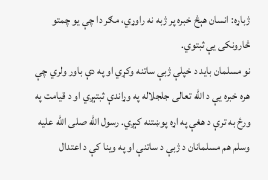ژباړه: انسان هېڅ خبره پر ژبه نه راوړي، مګر دا چې یو چمتو څارونکی یې ثبتوي.
نو مسلمان باید د خپلې ژبې ساتنه وکړي او په دې باور ولري چې هره خبره یې د الله تعالی جلجلاله په وړاندې ثبتېږي او د قیامت په ورځ به ترې د هغې په اړه پوښتنه کېږي. رسول الله صلی الله علیه وسلم هم مسلمانان د ژبې د ساتنې او په وینا کې د اعتدال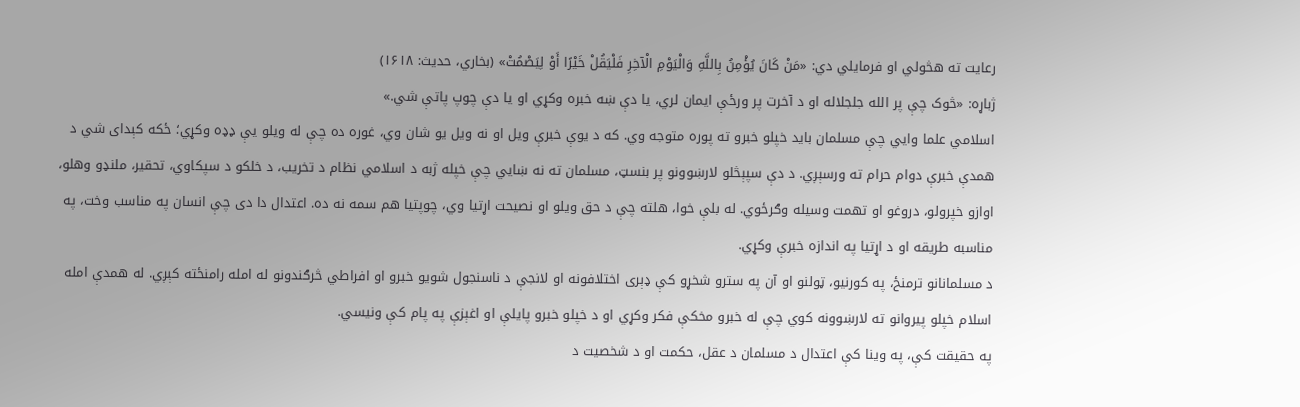رعایت ته هڅولي او فرمایلي دي: «مَنْ كَانَ يُؤْمِنُ بِاللَّهِ وَالْيَوْمِ الْآخِرِ فَلْيَقُلْ خَيْرًا أَوْ لِيَصْمُتْ» (بخاري، حدیث: ۱۶۱۸)
ژباړه: «څوک چې پر الله جلجلاله او د آخرت پر ورځې ایمان لري، یا دې ښه خبره وکړي او یا دې چوپ پاتې شي.»
اسلامي علما وایي چې مسلمان باید خپلو خبرو ته پوره متوجه وي. که د یوې خبرې ویل او نه ویل یو شان وي، غوره ده چې له ویلو یې ډډه وکړي؛ ځکه کېدای شي د همدې خبرې دوام حرام ته ورسېږي. د دې سپېڅلو لارښوونو پر بنسټ، مسلمان ته نه ښايي چې خپله ژبه د اسلامي نظام د تخریب، د خلکو د سپکاوي، تحقیر، ملنډو وهلو، اوازو خپرولو، دروغو او تهمت وسیله وګرځوي. له بلې خوا، هلته چې د حق ویلو او نصیحت اړتیا وي، چوپتیا هم سمه نه ده. اعتدال دا دی چې انسان په مناسب وخت، په مناسبه طریقه او د اړتیا په اندازه خبرې وکړي.
د مسلمانانو ترمنځ، په کورنیو، ټولنو او آن په سترو شخړو کې ډېری اختلافونه او لانجې د ناسنجول شویو خبرو او افراطي څرګندونو له امله رامنځته کېږي. له همدې امله اسلام خپلو پیروانو ته لارښوونه کوي چې له خبرو مخکې فکر وکړي او د خپلو خبرو پایلې او اغېزې په پام کې ونیسي.
په حقیقت کې، په وینا کې اعتدال د مسلمان د عقل، حکمت او د شخصیت د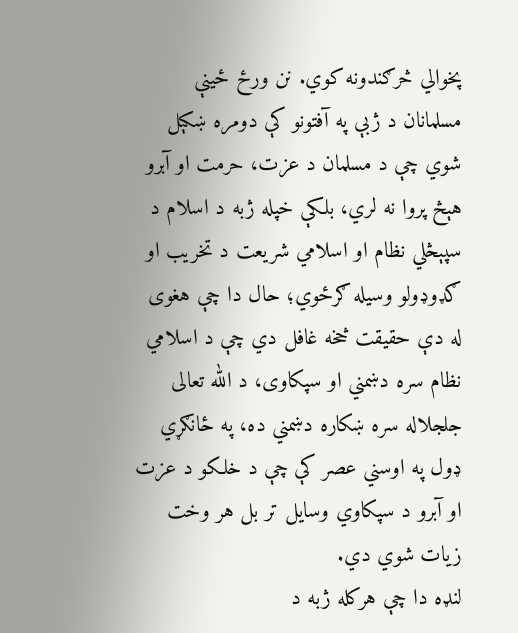پخوالي څرګندونه کوي. نن ورځ ځینې مسلمانان د ژبې په آفتونو کې دومره ښکېل شوي چې د مسلمان د عزت، حرمت او آبرو هېڅ پروا نه لري، بلکې خپله ژبه د اسلام د سپېڅلي نظام او اسلامي شریعت د تخریب او ګډوډولو وسیله ګرځوي؛ حال دا چې هغوی له دې حقیقت څخه غافل دي چې د اسلامي نظام سره دښمني او سپکاوی، د الله تعالی جلجلاله سره ښکاره دښمني ده، په ځانګړي ډول په اوسني عصر کې چې د خلکو د عزت او آبرو د سپکاوي وسایل تر بل هر وخت زیات شوي دي.
لنډه دا چې هرکله ژبه د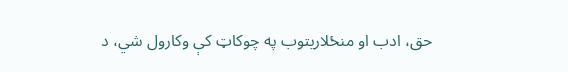حق، ادب او منځلاریتوب په چوکاټ کې وکارول شي، د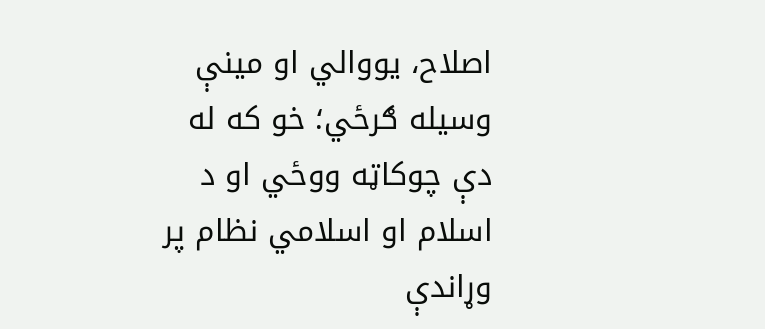اصلاح، یووالي او مینې وسیله ګرځي؛ خو که له دې چوکاټه ووځي او د اسلام او اسلامي نظام پر وړاندې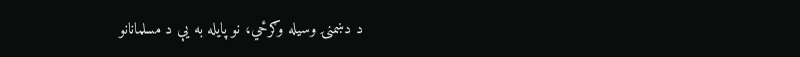د دښمنۍ وسیله وګرځي، نو پایله به یې د مسلمانانو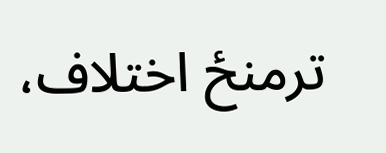ترمنځ اختلاف،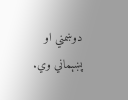دوښمني او پښېماني وي.